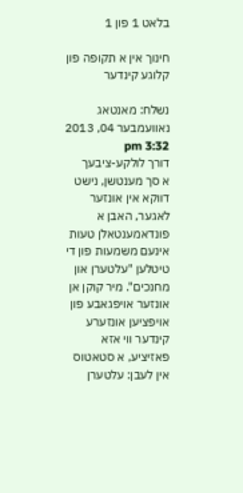בלאט 1 פון 1

חינוך אין א תקופה פון קלוגע קינדער

נשלח: מאנטאג נאוועמבער 04, 2013 3:32 pm
דורך לולקע-ציבעך
א סך מענטשן, נישט דווקא אין אונזער לאגער, האבן א פונדאמענטאלן טעות אינעם משמעות פון די טיטלען "עלטערן און מחנכים". מיר קוקן אן אונזער אויפגאבע פון אויפציען אונזערע קינדער ווי אזא פאזיציע, א סטאטוס אין לעבן: עלטערן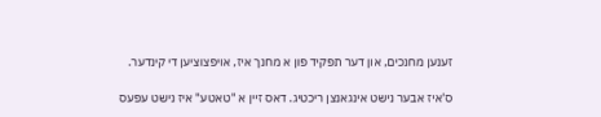זענען מחנכים, און דער תפקיד פון א מחנך איז, אויפצוציען די קינדער.

ס'איז אבער נישט אינגאנצן ריכטיג. דאס זיין א "טאטע" איז נישט עפעס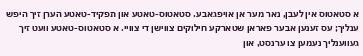א סטאטוס אין לעבן, נאר מער אן אויפגאבע. סטאטוס-טאטע און תפקיד-טאטע הערן זיך היפש ענליך; עס זענען אבער פאראן שטארקע חילוקים צווישן די צוויי. א סטאטוס-טאטע וועט זיך געווענליך נעמען צו ערנסט, און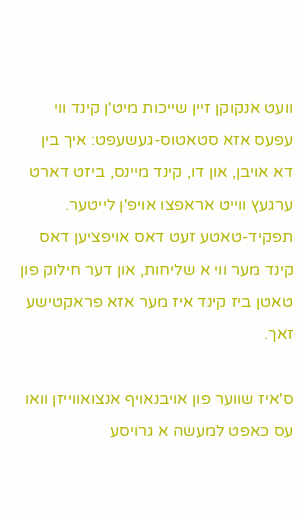וועט אנקוקן זיין שייכות מיט'ן קינד ווי עפעס אזא סטאטוס-געשעפט: איך בין דא אויבן, און דו, קינד מיינס, ביזט דארט ערגעץ ווייט אראפצו אויפ'ן לייטער. תפקיד-טאטע זעט דאס אויפציען דאס קינד מער ווי א שליחות, און דער חילוק פון טאטן ביז קינד איז מער אזא פראקטישע זאך.

ס'איז שווער פון אויבנאויף אנצואווייזן וואו עס כאפט למעשה א גרויסע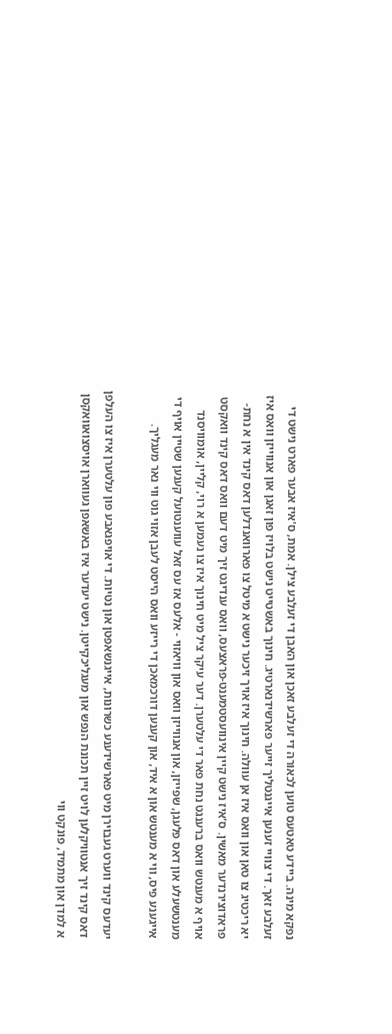נפקא מינה. ביידע טאטעס טוען לכאורה די זעלבע זאכן און האבן די זעלבע צילן. אמת, ס'איז אבער פארט נישט די זעלבע זאך. די צוויי זענען אייגנטליך זייער פארשידנארטיג. חינוך באשטייט נישט בלויז פון זאגן און אנווייזן וואס איז יא ריכטיג צו טאן און וואס איז אן עוולה. חינוך איז אויך זיכער נישט א מיטל צו פארוואנדלען דאס קינד אין א נחת-פראדוצירנדער מאשין. ס'איז נישט קיין אינוועסטמענט-פראצעס, וואס ענדיגט זיך מיט דעם וואס דאס קינד וואקסט אויף א מענטש וואס ברענגט נחת פאר די עלטערן. דער עיקר ציל מיט חינוך איז צו נעמען א רוי, קליין, אומוויסנד מענטשעלע און דאס פלעגן, שפייזן, און אנווייזן וואס און וויאזוי - אלעס אז עס זאל עווענטועל קענען שטיין אויף די אייגענע פיס, ווי א מענטש און א איד, און קענען דורכמאכן די רייזע וואס הייסט לעבן אזוי גוט ווי נאר מעגליך.

יעדעס קינד ווערט געבוירן מיט פארשידענע כשרונות, אייגנשאפטן און נטיות. די אויפגאבע פון עלטערן איז צו העלפן דאס קינד זיך אנטוויקלען לויט זיין תכונת הנפש און מעגליכקייטן. נישט יעדער איז באשאפן געווארן אויסצואוואקסן א למדן און מתמיד, פונקט ווי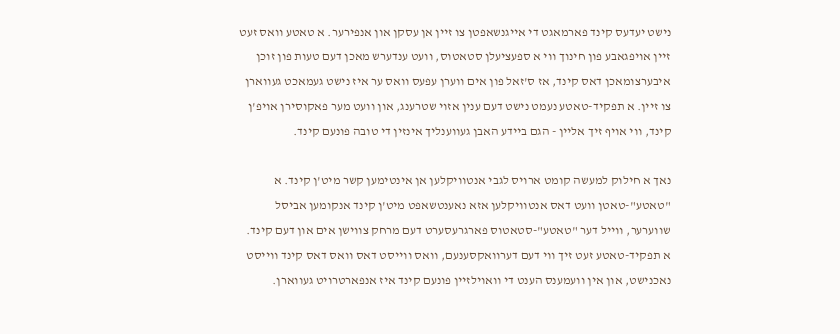נישט יעדעס קינד פארמאגט די אייגנשאפטן צו זיין אן עסקן און אנפירער. א טאטע וואס זעט זיין אויפגאבע פון חינוך ווי א ספעציעלן סטאטוס, וועט ענדערש מאכן דעם טעות פון זוכן איבערצומאכן דאס קינד, אז ס'זאל פון אים ווערן עפעס וואס ער איז נישט געמאכט געווארן צו זיין. א תפקיד-טאטע נעמט נישט דעם ענין אזוי שטרענג, און וועט מער פאקוסירן אויפ'ן קינד, ווי אויף זיך אליין - הגם ביידע האבן געווענליך אינזין די טובה פונעם קינד.

נאך א חילוק למעשה קומט ארויס לגבי אנטוויקלען אן אינטימען קשר מיט'ן קינד. א "טאטע"-טאטן וועט דאס אנטוויקלען אזא נאענטשאפט מיט'ן קינד אנקומען אביסל שווערער, ווייל דער "טאטע"-סטאטוס פארגרעסערט דעם מרחק צווישן אים און דעם קינד. א תפקיד-טאטע זעט זיך ווי דעם דערוואקסענעם, וואס ווייסט דאס וואס דאס קינד ווייסט נאכנישט, און אין וועמענס הענט די וואוילזיין פונעם קינד איז אנפארטרויט געווארן.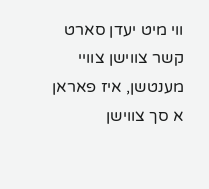ווי מיט יעדן סארט קשר צווישן צוויי מענטשן, איז פאראן א סך צווישן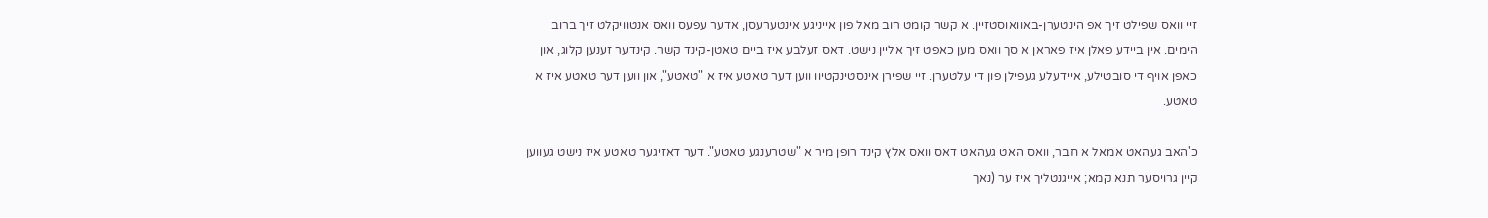זיי וואס שפילט זיך אפ הינטערן-באוואוסטזיין. א קשר קומט רוב מאל פון אייניגע אינטערעסן, אדער עפעס וואס אנטוויקלט זיך ברוב הימים. אין ביידע פאלן איז פאראן א סך וואס מען כאפט זיך אליין נישט. דאס זעלבע איז ביים טאטן-קינד קשר. קינדער זענען קלוג, און כאפן אויף די סובטילע, איידעלע געפילן פון די עלטערן. זיי שפירן אינסטינקטיוו ווען דער טאטע איז א "טאטע", און ווען דער טאטע איז א טאטע.

כ'האב געהאט אמאל א חבר, וואס האט געהאט דאס וואס אלץ קינד רופן מיר א "שטרענגע טאטע". דער דאזיגער טאטע איז נישט געווען קיין גרויסער תנא קמא; אייגנטליך איז ער (נאך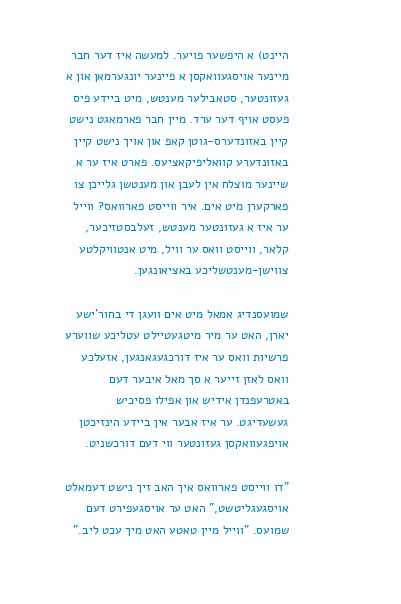היינט) א היפשער פויער. למעשה איז דער חבר מיינער אויסגעוואקסן א פיינער יונגערמאן און א געזונטער, סטאבילער מענטש, מיט ביידע פיס פעסט אויף דער ערד. מיין חבר פארמאגט נישט קיין באזונדערס-גוטן קאפ און אויך נישט קיין באזונדערע קוואליפיקאציעס. פארט איז ער א שיינער מוצלח אין לעבן און מענטשן גלייכן צו פארקערן מיט אים. איר ווייסט פארוואס? ווייל ער איז א געזונטער מענטש, זעלבסטזיכער, קלאר, ווייסט וואס ער וויל, מיט אנטוויקלטע צווישן-מענטשליכע באציאונגען.

שמועסנדיג אמאל מיט אים וועגן די בחור'ישע יארן, האט ער מיר מיטגעטיילט עטליכע שווערע פרשיות וואס ער איז דורכגעגאנגען, אזעלכע וואס לאזן זייער א סך מאל איבער דעם באטרעפנדן אידיש און אפילו פסיכיש געשעדיגט. ער איז אבער אין ביידע הינזיכטן אויפגעוואקסן געזונטער ווי דעם דורכשניט.

"דו ווייסט פארוואס איך האב זיך נישט דעמאלט אויסגעגליטשט," האט ער אויסגעפירט דעם שמועס. "ווייל מיין טאטע האט מיך עכט ליב."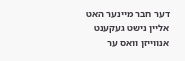דער חבר מיינער האט אליין נישט געקענט אנווייזן וואס ער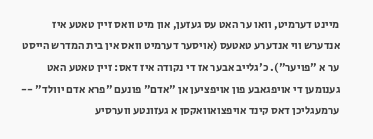מיינט דערמיט, וואו ער האט עס געזען, און מיט וואס זיין טאטע איז אנדערש ווי אנדערע טאטעס (אויסער דערמיט וואס אין בית המדרש הייסט ער א "פויער"). כ'גלייב אבער אז די נקודה איז דאס: זיין טאטע האט גענומען די אויפגאבע פון אויפציען אן "אדם" פונעם "פרא אדם יוולד" -- ערמעגליכן דאס קינד אויפצואוואקסן א געזונטע ווערסיע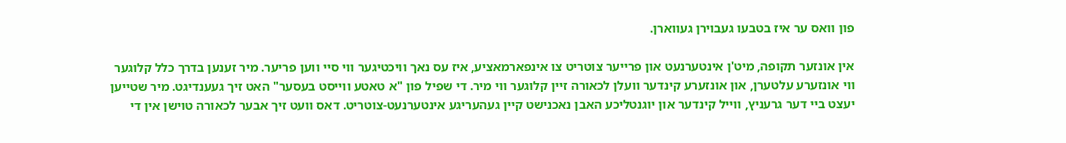פון וואס ער איז בטבעו געבוירן געווארן.

אין אונזער תקופה, מיט'ן אינטערנעט און פרייער צוטריט צו אינפארמאציע, איז עס נאך וויכטיגער ווי סיי ווען פריער. מיר זענען בדרך כלל קלוגער ווי אונזערע עלטערן, און אונזערע קינדער וועלן לכאורה זיין קלוגער ווי מיר. די שפיל פון "א טאטע ווייסט בעסער" האט זיך געענדיגט. מיר שטייען יעצט ביי דער גרעניץ, ווייל קינדער און יוגנטליכע האבן נאכנישט קיין געהעריגע אינטערנעט-צוטריט. דאס וועט זיך אבער לכאורה טוישן אין די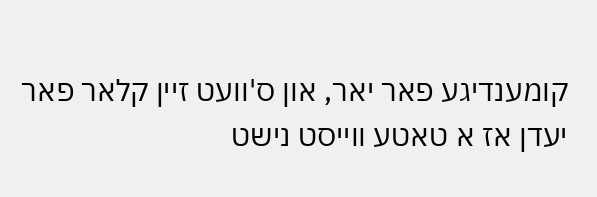קומענדיגע פאר יאר, און ס'וועט זיין קלאר פאר יעדן אז א טאטע ווייסט נישט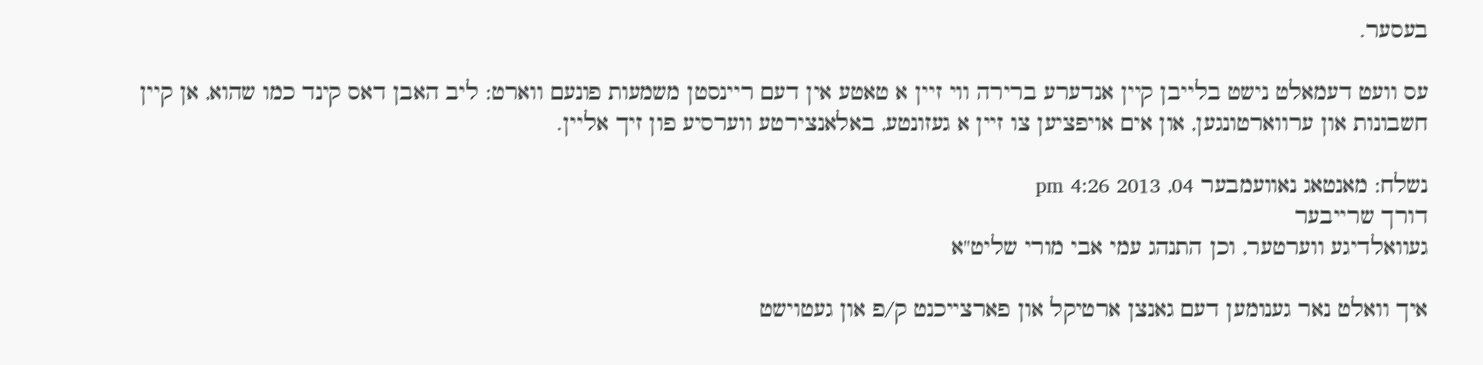בעסער.

עס וועט דעמאלט נישט בלייבן קיין אנדערע ברירה ווי זיין א טאטע אין דעם ריינסטן משמעות פונעם ווארט: ליב האבן דאס קינד כמו שהוא, אן קיין חשבונות און ערווארטונגען, און אים אויפציען צו זיין א געזונטע, באלאנצירטע ווערסיע פון זיך אליין.

נשלח: מאנטאג נאוועמבער 04, 2013 4:26 pm
דורך שרייבער
געוואלדיגע ווערטער, וכן התנהג עמי אבי מורי שליט"א

איך וואלט נאר גענומען דעם גאנצן ארטיקל און פארצייכנט ק/פ און געטוישט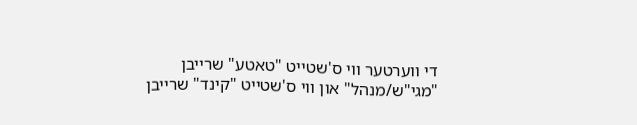די ווערטער ווי ס'שטייט "טאטע" שרייבן "מגי"ש/מנהל" און ווי ס'שטייט "קינד" שרייבן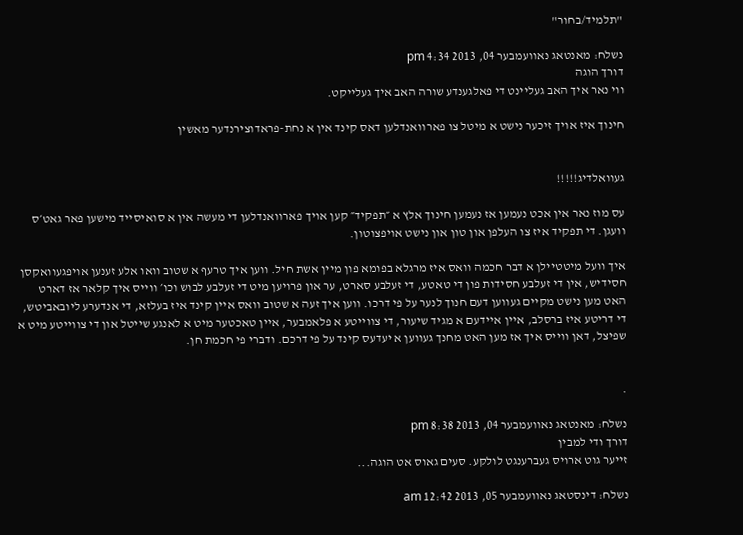"תלמיד/בחור"

נשלח: מאנטאג נאוועמבער 04, 2013 4:34 pm
דורך הוגה
ווי נאר איך האב געליינט די פאלגענדע שורה האב איך געלייקט.

חינוך איז אויך זיכער נישט א מיטל צו פארוואנדלען דאס קינד אין א נחת-פראדוצירנדער מאשין


געוואלדיג!!!!!

עס מוז נאר אין אכט נעמען אז נעמען חינוך אלץ א ״תפקיד״ קען אויך פארוואנדלען די מעשה אין א סואיסייד מישען פאר גאט׳ס וועגן. די תפקיד איז צו העלפן און טון און נישט אויפצוטון.

איך וועל מיטטיילן א דבר חכמה וואס איז מרגלא בפומא פון מיין אשת חיל. ווען איך טרעף א שטוב וואו אלע זענען אויפגעוואקסן חסידיש, אין די זעלבע חסידות פון די טאטע, די זעלבע סארט, ער און פרויען מיט די זעלבע לבוש וכו׳ ווייס איך קלאר אז דארט האט מען נישט מקיים געווען דעם חנוך לנער על פי דרכו. ווען איך זעה א שטוב וואס איין קינד איז בעלזא, די אנדערע ליובאביטש, די דריטע איז ברסלב, איין איידעם א מגיד שיעור, די צווייטע א פלאמבער, איין טאכטער מיט א לאנגע שייטל און די צווייטע מיט א שפיצל, דאן ווייס איך אז מען האט מחנך געווען א יעדעס קינד על פי דרכם. ודברי פי חכמת חן.


.

נשלח: מאנטאג נאוועמבער 04, 2013 8:38 pm
דורך ודי למבין
זייער גוט ארויס געברענגט לולקע. סעים גאוס אט הוגה...

נשלח: דינסטאג נאוועמבער 05, 2013 12:42 am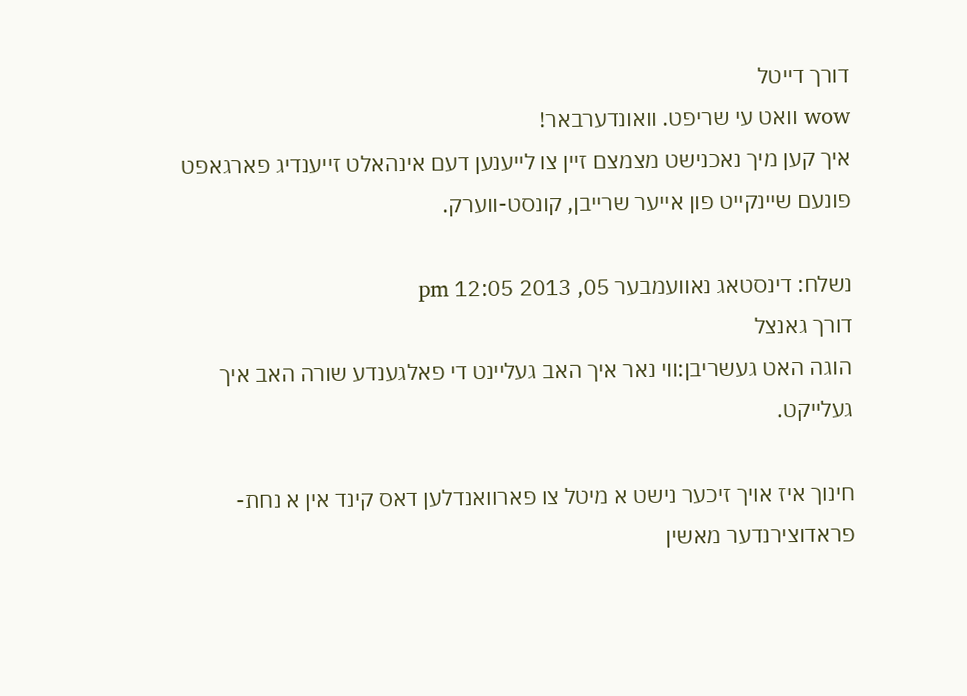דורך דייטל
wow וואט עי שריפט. וואונדערבאר!
איך קען מיך נאכנישט מצמצם זיין צו לייענען דעם אינהאלט זייענדיג פארגאפט פונעם שיינקייט פון אייער שרייבן, קונסט-ווערק.

נשלח: דינסטאג נאוועמבער 05, 2013 12:05 pm
דורך גאנצל
הוגה האט געשריבן:ווי נאר איך האב געליינט די פאלגענדע שורה האב איך געלייקט.

חינוך איז אויך זיכער נישט א מיטל צו פארוואנדלען דאס קינד אין א נחת-פראדוצירנדער מאשין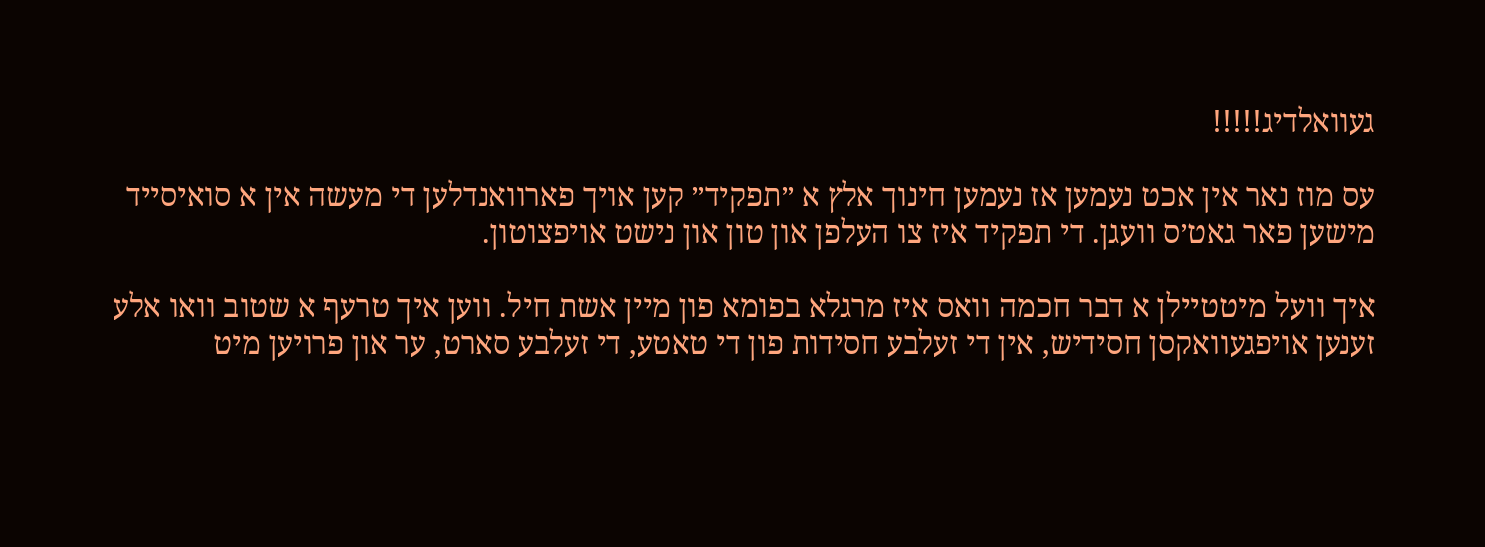געוואלדיג!!!!!

עס מוז נאר אין אכט נעמען אז נעמען חינוך אלץ א ״תפקיד״ קען אויך פארוואנדלען די מעשה אין א סואיסייד מישען פאר גאט׳ס וועגן. די תפקיד איז צו העלפן און טון און נישט אויפצוטון.

איך וועל מיטטיילן א דבר חכמה וואס איז מרגלא בפומא פון מיין אשת חיל. ווען איך טרעף א שטוב וואו אלע זענען אויפגעוואקסן חסידיש, אין די זעלבע חסידות פון די טאטע, די זעלבע סארט, ער און פרויען מיט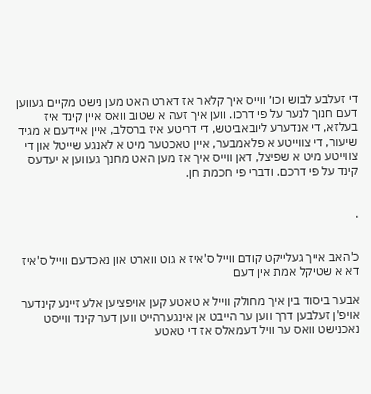די זעלבע לבוש וכו׳ ווייס איך קלאר אז דארט האט מען נישט מקיים געווען דעם חנוך לנער על פי דרכו. ווען איך זעה א שטוב וואס איין קינד איז בעלזא, די אנדערע ליובאביטש, די דריטע איז ברסלב, איין איידעם א מגיד שיעור, די צווייטע א פלאמבער, איין טאכטער מיט א לאנגע שייטל און די צווייטע מיט א שפיצל, דאן ווייס איך אז מען האט מחנך געווען א יעדעס קינד על פי דרכם. ודברי פי חכמת חן.


.


כ'האב אייך געלייקט קודם ווייל ס'איז א גוט ווארט און נאכדעם ווייל ס'איז דא א שטיקל אמת אין דעם

אבער ביסוד בין איך מחולק ווייל א טאטע קען אויפציען אלע זיינע קינדער אויפ'ן זעלבען דרך ווען ער הייבט אן אינגערהייט ווען דער קינד ווייסט נאכנישט וואס ער וויל דעמאלס אז די טאטע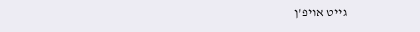גייט אויפ'ן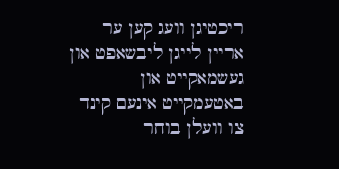ריכטיגן וועג קען ער אריין לייגן ליבשאפט און געשמאקייט און באטעמקייט אינעם קינד צו וועלן בוחר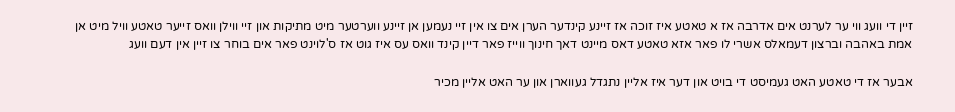זיין די וועג ווי ער לערנט אים אדרבה אז א טאטע איז זוכה אז זיינע קינדער הערן אים צו אין זיי נעמען אן זיינע ווערטער מיט מתיקות און זיי ווילן וואס זייער טאטע וויל מיט אן אמת באהבה וברצון דעמאלס אשרי לו פאר אזא טאטע דאס מיינט דאך חינוך ווייז פאר דיין קינד וואס עס איז גוט אז ס'לוינט פאר אים בוחר צו זיין אין דעם וועג

אבער אז די טאטע האט געמיסט די בויט און דער איז אליין נתגדל געווארן און ער האט אליין מכיר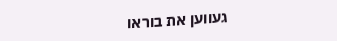געווען את בוראו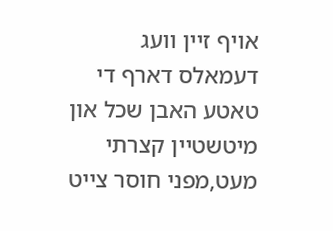אויף זיין וועג דעמאלס דארף די טאטע האבן שכל און מיטשטיין קצרתי מעט,מפני חוסר צייט